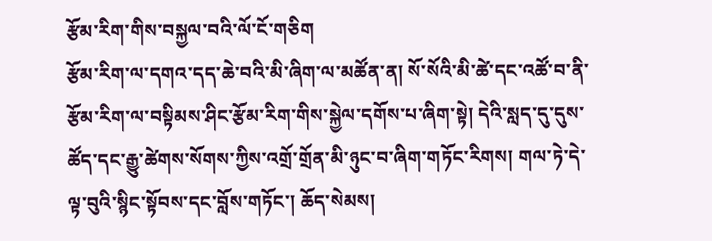རྩོམ་རིག་གིས་བསྐྱལ་བའི་ལོ་ངོ་གཅིག
རྩོམ་རིག་ལ་དགའ་དད་ཆེ་བའི་མི་ཞིག་ལ་མཚོན་ན། སོ་སོའི་མི་ཚེ་དང་འཚོ་བ་ནི་རྩོམ་རིག་ལ་བསྟིམས་ཤིང་རྩོམ་རིག་གིས་སྐྱེལ་དགོས་པ་ཞིག་སྟེ། དེའི་སླད་དུ་དུས་ཚོད་དང་རྒྱུ་ཚེགས་སོགས་ཀྱིས་འགྲོ་གྲོན་མི་ཉུང་བ་ཞིག་གཏོང་རིགས། གལ་ཏེ་དེ་ལྟ་བུའི་སྙིང་སྟོབས་དང་བློས་གཏོང་། ཆོད་སེམས།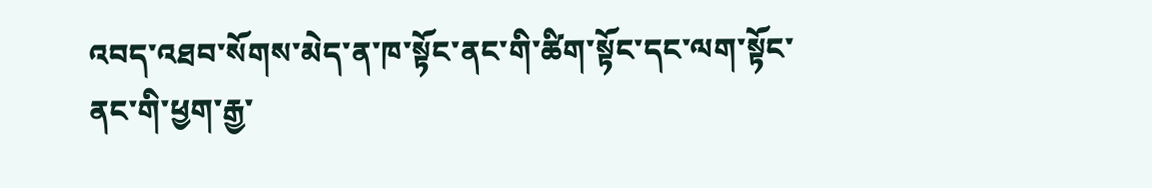འབད་འཐབ་སོགས་མེད་ན་ཁ་སྟོང་ནང་གི་ཚིག་སྟོང་དང་ལག་སྟོང་ནང་གི་ཕྱག་རྒྱ་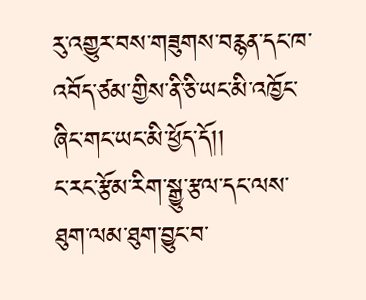རུ་འགྱུར་བས་གཟུགས་བརྙན་དང་ཁ་འབོད་ཙམ་གྱིས་ནི་ཅི་ཡང་མི་འཁྱོང་ཞིང་གང་ཡང་མི་ཕྱོད་དོ།།
ང་རང་རྩོམ་རིག་སྒྱུ་རྩལ་དང་ལས་ཐུག་ལམ་ཐུག་བྱུང་བ་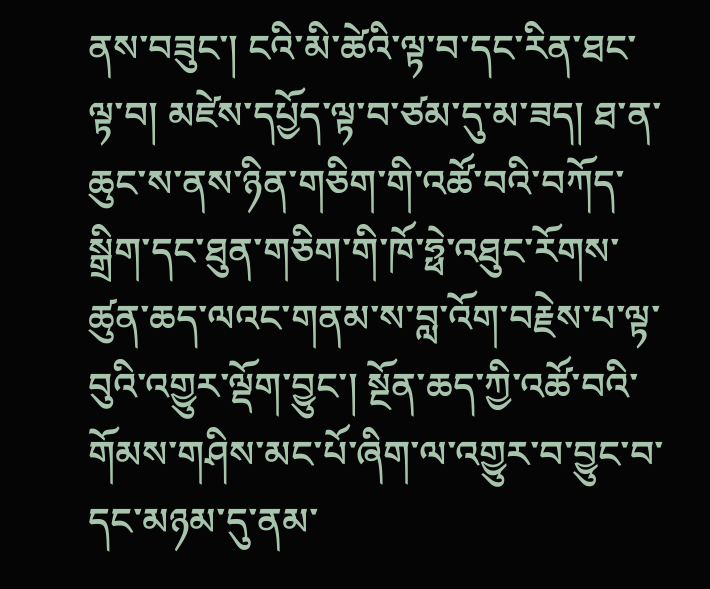ནས་བཟུང་། ངའི་མི་ཚེའི་ལྟ་བ་དང་རིན་ཐང་ལྟ་བ། མཛེས་དཔྱོད་ལྟ་བ་ཙམ་དུ་མ་ཟད། ཐ་ན་ཆུང་ས་ནས་ཉིན་གཅིག་གི་འཚོ་བའི་བཀོད་སྒྲིག་དང་ཐུན་གཅིག་གི་ཁོ་ཧྥེ་འཐུང་རོགས་ཚུན་ཆད་ལའང་གནམ་ས་བླ་འོག་བརྗེས་པ་ལྟ་བུའི་འགྱུར་ལྡོག་བྱུང་། སྔོན་ཆད་ཀྱི་འཚོ་བའི་གོམས་གཤིས་མང་པོ་ཞིག་ལ་འགྱུར་བ་བྱུང་བ་དང་མཉམ་དུ་ནམ་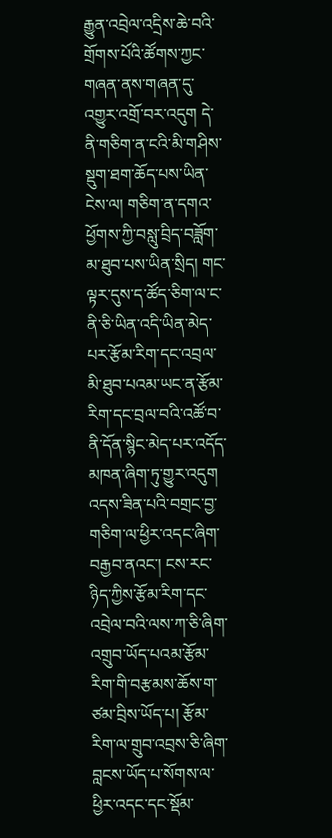རྒྱུན་འབྲེལ་འདྲིས་ཆེ་བའི་གྲོགས་པོའི་ཚོགས་ཀྱང་གཞན་ནས་གཞན་དུ་འགྱུར་འགྲོ་བར་འདུག དེ་ནི་གཅིག་ན་ངའི་མི་གཤིས་སྡུག་ཐག་ཆོད་པས་ཡིན་ངེས་ལ། གཅིག་ན་དགའ་ཕྱོགས་ཀྱི་བསླུ་བྲིད་བཟློག་མ་ཐུབ་པས་ཡིན་སྲིད། གང་ལྟར་དུས་ད་ཚོད་ཅིག་ལ་ང་ནི་ཅི་ཡིན་འདི་ཡིན་མེད་པར་རྩོམ་རིག་དང་འབྲལ་མི་ཐུབ་པའམ་ཡང་ན་རྩོམ་རིག་དང་བྲལ་བའི་འཚོ་བ་ནི་དོན་སྙིང་མེད་པར་འདོད་མཁན་ཞིག་ཏུ་གྱུར་འདུག
འདས་ཟིན་པའི་བགྲང་བྱ་གཅིག་ལ་ཕྱིར་འདང་ཞིག་བརྒྱབ་ནའང་། ངས་རང་ཉིད་ཀྱིས་རྩོམ་རིག་དང་འབྲེལ་བའི་ལས་ཀ་ཅི་ཞིག་འགྲུབ་ཡོད་པའམ་རྩོམ་རིག་གི་བརྩམས་ཆོས་ག་ཙམ་བྲིས་ཡོད་པ། རྩོམ་རིག་ལ་གྲུབ་འབྲས་ཅི་ཞིག་བླངས་ཡོད་པ་སོགས་ལ་ཕྱིར་འདང་དང་སྡོམ་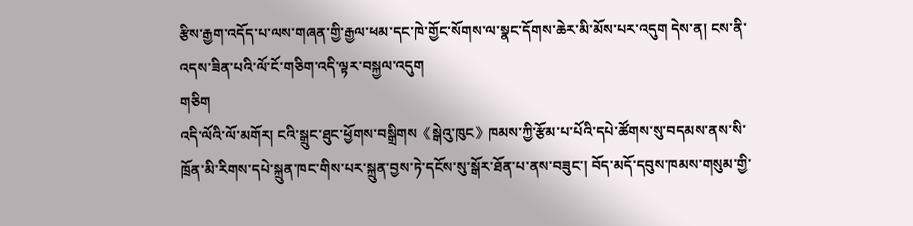རྩིས་རྒྱག་འདོད་པ་ལས་གཞན་གྱི་རྒྱལ་ཕམ་དང་ཁེ་གྱོང་སོགས་ལ་སྣང་དོགས་ཆེར་མི་མོས་པར་འདུག དེས་ན། ངས་ནི་འདས་ཟིན་པའི་ལོ་ངོ་གཅིག་འདི་ལྟར་བསྐྱལ་འདུག
གཅིག
འདི་ལོའི་ལོ་མགོར། ངའི་སྒྲུང་ཐུང་ཕྱོགས་བསྒྲིགས《སྒེའུ་ཁུང》ཁམས་ཀྱི་རྩོམ་པ་པོའི་དཔེ་ཚོགས་སུ་བདམས་ནས་སི་ཁྲོན་མི་རིགས་དཔེ་སྐྲུན་ཁང་གིས་པར་སྐྲུན་བྱས་ཏེ་དངོས་སུ་སྒོར་ཐོན་པ་ནས་བཟུང་། བོད་མདོ་དབུས་ཁམས་གསུམ་གྱི་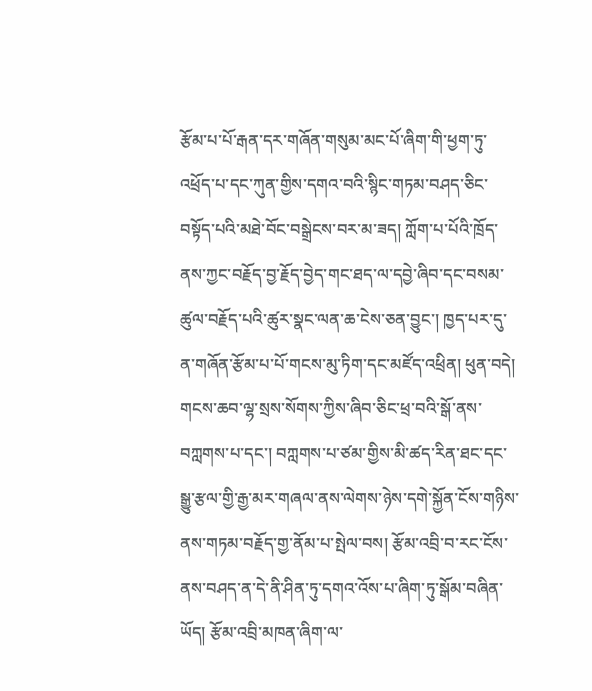རྩོམ་པ་པོ་རྒན་དར་གཞོན་གསུམ་མང་པོ་ཞིག་གི་ཕྱག་ཏུ་འཕྲོད་པ་དང་ཀུན་གྱིས་དགའ་བའི་སྙིང་གཏམ་བཤད་ཅིང་བསྟོད་པའི་མཐེ་བོང་བསྒྲེངས་བར་མ་ཟད། ཀློག་པ་པོའི་ཁྲོད་ནས་ཀྱང་བརྗོད་བྱ་རྗོད་བྱེད་གང་ཐད་ལ་དབྱེ་ཞིབ་དང་བསམ་ཚུལ་བརྗོད་པའི་ཚུར་སྣང་ལན་ཆ་ངེས་ཅན་བྱུང་། ཁྱད་པར་དུ་ན་གཞོན་རྩོམ་པ་པོ་གངས་མུ་ཏིག་དང་མཛོད་འཕྲིན། ཕུན་བདེ། གངས་ཆབ་ལྷ་སྲས་སོགས་ཀྱིས་ཞིབ་ཅིང་ཕྲ་བའི་སྒོ་ནས་བཀླགས་པ་དང་། བཀླགས་པ་ཙམ་གྱིས་མི་ཚད་རིན་ཐང་དང་སྒྱུ་རྩལ་གྱི་རྒྱ་མར་གཞལ་ནས་ལེགས་ཉེས་དགེ་སྐྱོན་ངོས་གཉིས་ནས་གཏམ་བརྗོད་གྱ་ནོམ་པ་སྤེལ་བས། རྩོམ་འབྲི་བ་རང་ངོས་ནས་བཤད་ན་དེ་ནི་ཤིན་ཏུ་དགའ་འོས་པ་ཞིག་ཏུ་སྒོམ་བཞིན་ཡོད། རྩོམ་འབྲི་མཁན་ཞིག་ལ་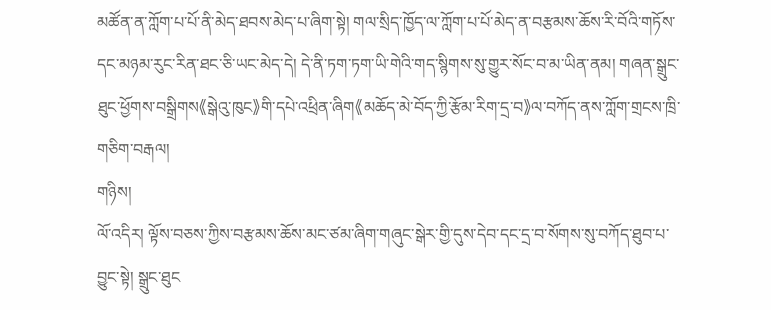མཚོན་ན་ཀློག་པ་པོ་ནི་མེད་ཐབས་མེད་པ་ཞིག་སྟེ། གལ་སྲིད་ཁྱོད་ལ་ཀློག་པ་པོ་མེད་ན་བརྩམས་ཆོས་རི་བོའི་གཏོས་དང་མཉམ་རུང་རིན་ཐང་ཅི་ཡང་མེད་དེ། དེ་ནི་ཏག་ཏག་ཡི་གེའི་གད་སྙིགས་སུ་གྱུར་སོང་བ་མ་ཡིན་ནམ། གཞན་སྒྲུང་ཐུང་ཕྱོགས་བསྒྲིགས《སྒེའུ་ཁུང》གི་དཔེ་འཕྲིན་ཞིག《མཆོད་མེ་བོད་ཀྱི་རྩོམ་རིག་དྲ་བ》ལ་བཀོད་ནས་ཀློག་གྲངས་ཁྲི་གཅིག་བརྒལ།
གཉིས།
ལོ་འདིར། ལྟོས་བཅས་ཀྱིས་བརྩམས་ཆོས་མང་ཙམ་ཞིག་གཞུང་སྒེར་གྱི་དུས་དེབ་དང་དྲ་བ་སོགས་སུ་བཀོད་ཐུབ་པ་བྱུང་སྟེ། སྒྲུང་ཐུང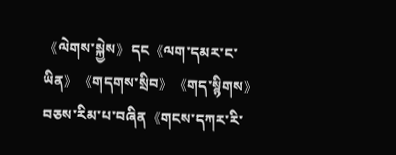《ལེགས་སྐྱེས》དང《ལག་དམར་ང་ཡིན》《གདགས་སྲིབ》《གད་སྙིགས》བཅས་རིམ་པ་བཞིན《གངས་དཀར་རི་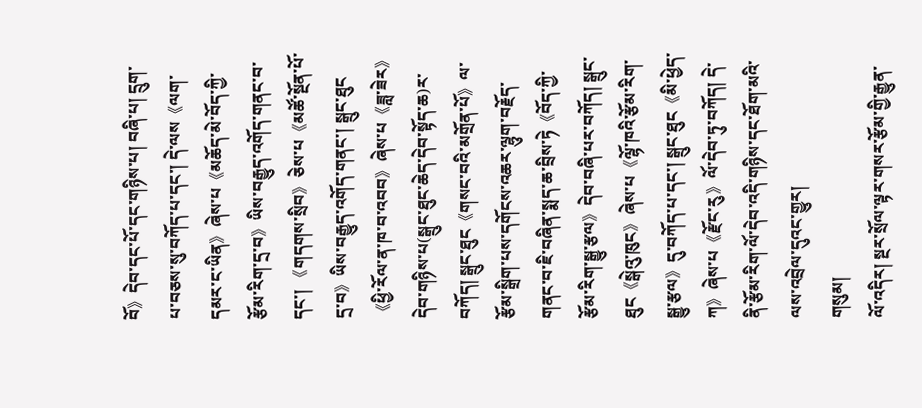བོ》དེབ་དང་པོ་དང་གཉིས་པ། བཞི་པ། དྲུག་པ་བཅས་སུ་བཀོད་པ་དང་། དེ་ལས《ལག་དམར་ང་ཡིན》ཞེས་པ《མཆོད་མེ་བོད་ཀྱི་རྩོམ་རིག་དྲ་བ》ཡིས་བརྒྱུད་འགོད་གནང་བ་དང་། 《གདགས་སྲིབ》ཅེས་པ《མཚོ་སྔོན་པོ་དྲ་བ》ཡིས་བརྒྱུད་འགོད་གནང་། སྒྲུང་ཐུང《ཕྱི་རོལ་ན་ཁ་བ་འབབ》ཞེས་པ《ཟླ་ཟེར》དེབ་གཉིས་པ(སྒྲུང་ཐུང་ཆེད་དེབ་སྟོད་ཆ)ར་བཀོད། སྒྲུང་ཐུང《གསང་བའི་མགྲོན་པོ》ལ་རྩོམ་སྒྲིག་པས་དགོངས་འཆར་ལྷུག་བརྗོད་གནང་བ་ཇི་བཞིན་སྨད་ཆ་བྲིས་ཏེ《བོད་ཀྱི་རྩོམ་རིག་སྒྱུ་རྩལ》དེབ་བཞི་པར་བཀོད། སྒྲུང་ཐུང《སྒེའུ་ཁུང》ཞེས་པ《ལྷོ་ཁའི་རྩོམ་རིག་སྒྱུ་རྩལ》དུ་བཀོད་པ་དང་། སྒྲུང་ཐུང《མི་ཕྱེད་ཀ》ཞེས་པ《རྫོང་རུ》ལོ་དེབ་ཏུ་བཀོད། དེ་ནི་རྩོམ་རིག་ལོ་དེབ་འདི་གཉིས་དང་ཐོག་མའི་ལས་འབྲེལ་དུའང་གྱུར།
གསུམ།
ལོ་འདིར། སྔར་སྲོལ་ལྟར་གསར་རྩོམ་གྱི་རྒྱུན་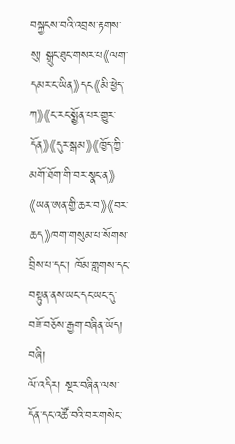བསྐྱངས་བའི་འབྲས་རྟགས་སུ། སྒྲུང་ཐུང་གསར་པ《ལག་དམར་ང་ཡིན》དང《མི་ཕྱེད་ཀ》《ང་རང་སྨྱོན་པར་གྱུར་དོན》《དུར་སྒམ》《ཁྱོད་ཀྱི་མགོ་ཐོག་གི་བར་སྣང་ན》《ཡན་ཨན་གྱི་ཆར་བ》《བར་ཆད》ཁག་གསུམ་པ་སོགས་བྲིས་པ་དང་། ཁོམ་གླགས་དང་བསྟུན་ནས་ཡང་དང་ཡང་དུ་བཟོ་བཅོས་རྒྱག་བཞིན་ཡོད།
བཞི།
ལོ་འདིར། སྔར་བཞིན་ལས་དོན་དང་འཚོ་བའི་བར་གསེང་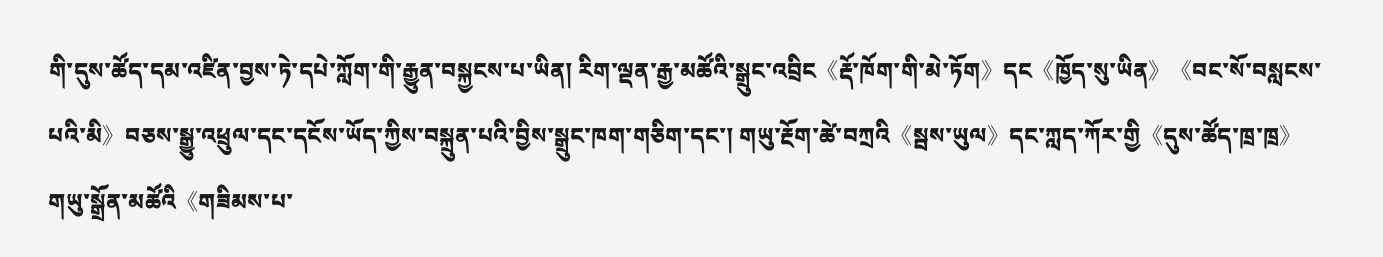གི་དུས་ཚོད་དམ་འཛིན་བྱས་ཏེ་དཔེ་ཀློག་གི་རྒྱུན་བསྐྱངས་པ་ཡིན། རིག་ལྡན་རྒྱ་མཚོའི་སྒྲུང་འབྲིང《རྡོ་ཁོག་གི་མེ་ཏོག》དང《ཁྱོད་སུ་ཡིན》《བང་སོ་བསླངས་པའི་མི》བཅས་སྒྱུ་འཕྲུལ་དང་དངོས་ཡོད་ཀྱིས་བསྐྲུན་པའི་བྱིས་སྒྲུང་ཁག་གཅིག་དང་། གཡུ་རྔོག་ཚེ་བཀྲའི《སྦས་ཡུལ》དང་ཀླད་ཀོར་གྱི《དུས་ཚོད་ཁྲ་ཁྲ》གཡུ་སྒྲོན་མཚོའི《གཟིམས་པ་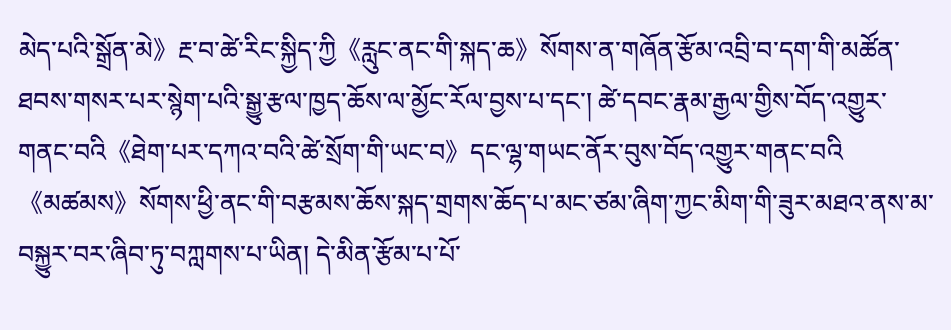མེད་པའི་སྒྲོན་མེ》རྔ་བ་ཚེ་རིང་སྐྱིད་ཀྱི《རླུང་ནང་གི་སྐད་ཆ》སོགས་ན་གཞོན་རྩོམ་འབྲི་བ་དག་གི་མཚོན་ཐབས་གསར་པར་སྙེག་པའི་སྒྱུ་རྩལ་ཁྱད་ཆོས་ལ་མྱོང་རོལ་བྱས་པ་དང་། ཚེ་དབང་རྣམ་རྒྱལ་གྱིས་བོད་འགྱུར་གནང་བའི《ཐེག་པར་དཀའ་བའི་ཚེ་སྲོག་གི་ཡང་བ》དང་ལྷ་གཡང་ནོར་བུས་བོད་འགྱུར་གནང་བའི《མཚམས》སོགས་ཕྱི་ནང་གི་བརྩམས་ཆོས་སྐད་གྲགས་ཆོད་པ་མང་ཙམ་ཞིག་ཀྱང་མིག་གི་ཟུར་མཐའ་ནས་མ་བསྐྱུར་བར་ཞིབ་ཏུ་བཀླགས་པ་ཡིན། དེ་མིན་རྩོམ་པ་པོ་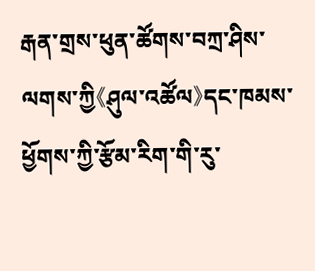རྒན་གྲས་ཕུན་ཚོགས་བཀྲ་ཤིས་ལགས་ཀྱི《ཤུལ་འཚོལ》དང་ཁམས་ཕྱོགས་ཀྱི་རྩོམ་རིག་གི་རུ་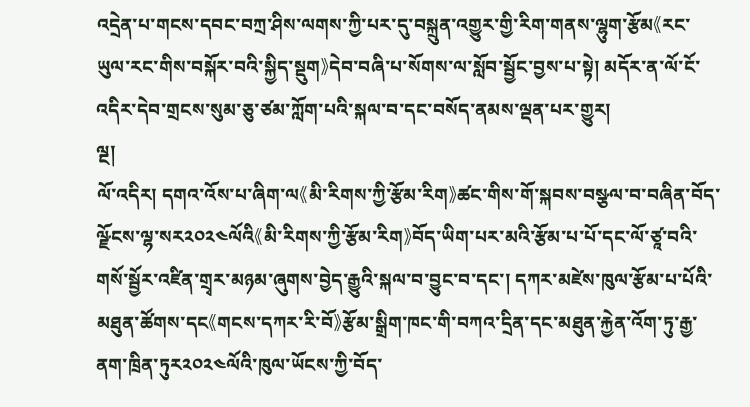འདྲེན་པ་གངས་དབང་བཀྲ་ཤིས་ལགས་ཀྱི་པར་དུ་བསྐྲུན་འགྱུར་གྱི་རིག་གནས་ལྷུག་རྩོམ《རང་ཡུལ་རང་གིས་བསྐོར་བའི་སྐྱིད་སྡུག》དེབ་བཞི་པ་སོགས་ལ་སློབ་སྦྱོང་བྱས་པ་སྟེ། མདོར་ན་ལོ་ངོ་འདིར་དེབ་གྲངས་སུམ་ཅུ་ཙམ་ཀློག་པའི་སྐལ་བ་དང་བསོད་ནམས་ལྡན་པར་གྱུར།
ལྔ།
ལོ་འདིར། དགའ་འོས་པ་ཞིག་ལ《མི་རིགས་ཀྱི་རྩོམ་རིག》ཚང་གིས་གོ་སྐབས་བསྩལ་བ་བཞིན་བོད་ལྫོངས་ལྷ་སར༢༠༢༤ལོའི《མི་རིགས་ཀྱི་རྩོམ་རིག》བོད་ཡིག་པར་མའི་རྩོམ་པ་པོ་དང་ལོ་ཙཱ་བའི་གསོ་སྦྱོར་འཛིན་གྲྭར་མཉམ་ཞུགས་བྱེད་རྒྱུའི་སྐལ་བ་བྱུང་བ་དང་། དཀར་མཛེས་ཁུལ་རྩོམ་པ་པོའི་མཐུན་ཚོགས་དང《གངས་དཀར་རི་བོ》རྩོམ་སྒྲིག་ཁང་གི་བཀའ་དྲིན་དང་མཐུན་རྐྱེན་འོག་ཏུ་རྒྱ་ནག་ཁྲིན་ཏུར༢༠༢༤ལོའི་ཁུལ་ཡོངས་ཀྱི་བོད་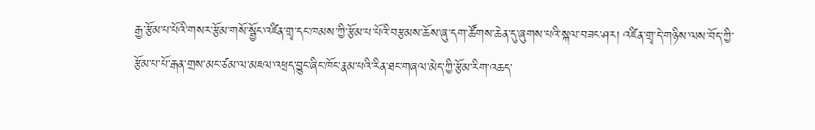རྒྱ་རྩོམ་པ་པོའི་གསར་རྩོམ་གསོ་སྦྱོང་འཛིན་གྲྭ་དང་ཁམས་ཀྱི་རྩོམ་པ་པོའི་བརྩམས་ཆོས་ཞུ་དག་ཚོགས་ཆེན་དུ་ཞུགས་པའི་སྐལ་བཟང་ཤར། འཛིན་གྲྭ་དེ་གཉིས་ལས་བོད་ཀྱི་རྩོམ་པ་པོ་རྒན་གྲས་མང་ཙམ་ལ་མཇལ་འཕྲད་བྱུང་ཞིང་ཁོང་རྣམ་པའི་རིན་ཐང་གཞལ་མེད་ཀྱི་རྩོམ་རིག་འཆད་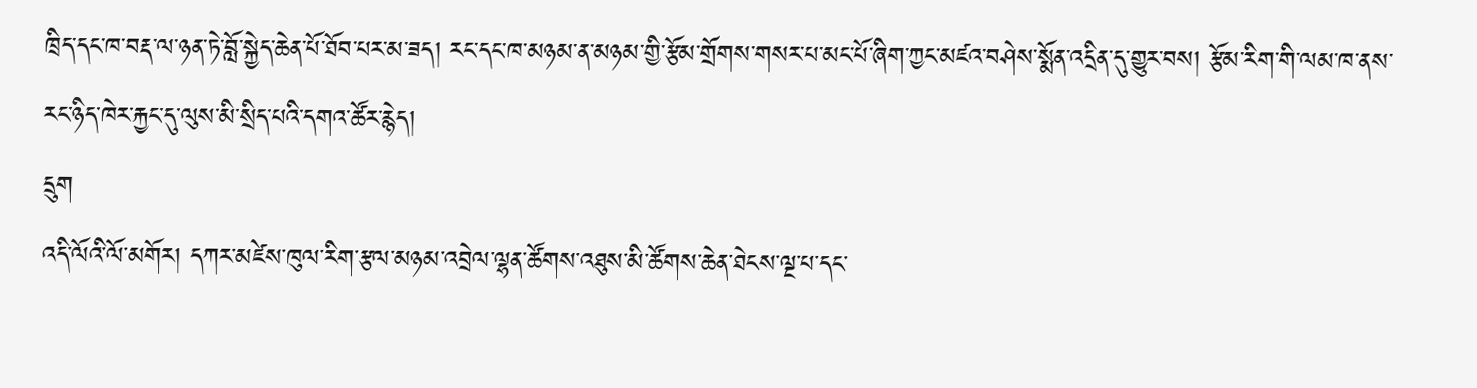ཁྲིད་དང་ཁ་བརྡ་ལ་ཉན་ཏེ་བློ་སྐྱེད་ཆེན་པོ་ཐོབ་པར་མ་ཟད། རང་དང་ཁ་མཉམ་ན་མཉམ་གྱི་རྩོམ་གྲོགས་གསར་པ་མང་པོ་ཞིག་ཀྱང་མཛའ་བཤེས་སྨོན་འདྲིན་དུ་གྱུར་བས། རྩོམ་རིག་གི་ལམ་ཁ་ནས་རང་ཉིད་ཁེར་རྐྱང་དུ་ལུས་མི་སྲིད་པའི་དགའ་ཚོར་རྙེད།
དྲུག
འདི་ལོའི་ལོ་མགོར། དཀར་མཛེས་ཁུལ་རིག་རྩལ་མཉམ་འབྲེལ་ལྷན་ཚོགས་འཐུས་མི་ཚོགས་ཆེན་ཐེངས་ལྔ་པ་དང་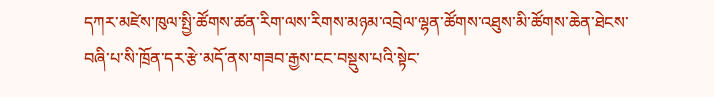དཀར་མཛེས་ཁུལ་སྤྱི་ཚོགས་ཚན་རིག་ལས་རིགས་མཉམ་འབྲེལ་ལྷན་ཚོགས་འཐུས་མི་ཚོགས་ཆེན་ཐེངས་བཞི་པ་སི་ཁྲོན་དར་རྩེ་མདོ་ནས་གཟབ་རྒྱས་ངང་བསྡུས་པའི་སྟེང་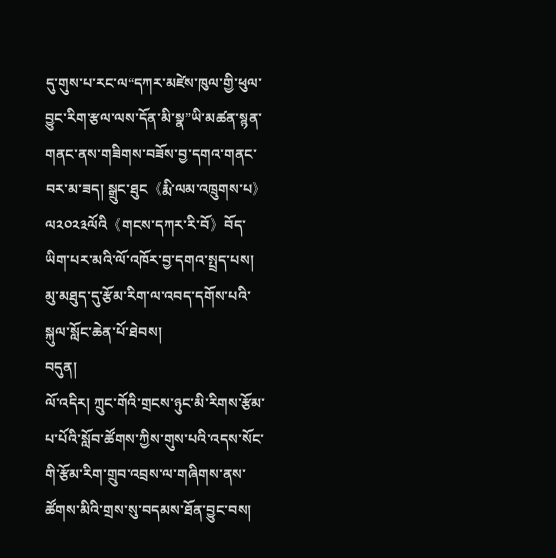དུ་གུས་པ་རང་ལ“དཀར་མཛེས་ཁུལ་གྱི་ཕུལ་བྱུང་རིག་རྩལ་ལས་དོན་མི་སྣ”ཡི་མཚན་སྙན་གནང་ནས་གཟིགས་བཟོས་བྱ་དགའ་གནང་བར་མ་ཟད། སྒྲུང་ཐུང《རྨི་ལམ་འཁྲུགས་པ》ལ༢༠༢༣ལོའི《གངས་དཀར་རི་བོ》བོད་ཡིག་པར་མའི་ལོ་འཁོར་བྱ་དགའ་སྤྲད་པས། མུ་མཐུད་དུ་རྩོམ་རིག་ལ་འབད་དགོས་པའི་སྐུལ་སློང་ཆེན་པོ་ཐེབས།
བདུན།
ལོ་འདིར། ཀྲུང་གོའི་གྲངས་ཉུང་མི་རིགས་རྩོམ་པ་པོའི་སློབ་ཚོགས་ཀྱིས་གུས་པའི་འདས་སོང་གི་རྩོམ་རིག་གྲུབ་འབྲས་ལ་གཞིགས་ནས་ཚོགས་མིའི་གྲས་སུ་བདམས་ཐོན་བྱུང་བས།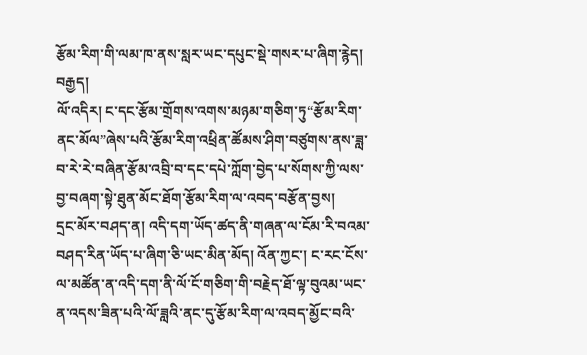རྩོམ་རིག་གི་ལམ་ཁ་ནས་སླར་ཡང་དཔུང་སྡེ་གསར་པ་ཞིག་རྙེད།
བརྒྱད།
ལོ་འདིར། ང་དང་རྩོམ་གྲོགས་འགས་མཉམ་གཅིག་ཏུ“རྩོམ་རིག་ནང་མོལ”ཞེས་པའི་རྩོམ་རིག་འཕྲིན་ཚོམས་ཤིག་བཙུགས་ནས་ཟླ་བ་རེ་རེ་བཞིན་རྩོམ་འབྲི་བ་དང་དཔེ་ཀློག་བྱེད་པ་སོགས་ཀྱི་ལས་བྱ་བཞག་སྟེ་ཐུན་མོང་ཐོག་རྩོམ་རིག་ལ་འབད་བརྩོན་བྱས།
དྲང་མོར་བཤད་ན། འདི་དག་ཡོད་ཚད་ནི་གཞན་ལ་ངོམ་རི་བའམ་བཤད་རིན་ཡོད་པ་ཞིག་ཅི་ཡང་མིན་མོད། འོན་ཀྱང་། ང་རང་ངོས་ལ་མཚོན་ན་འདི་དག་ནི་ལོ་ངོ་གཅིག་གི་བརྗེད་ཐོ་ལྟ་བུའམ་ཡང་ན་འདས་ཟིན་པའི་ལོ་ཟླའི་ནང་དུ་རྩོམ་རིག་ལ་འབད་མྱོང་བའི་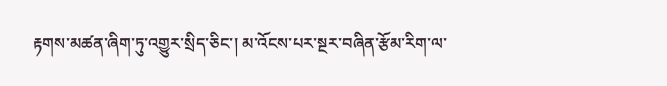རྟགས་མཚན་ཞིག་ཏུ་འགྱུར་སྲིད་ཅིང་། མ་འོངས་པར་སྔར་བཞིན་རྩོམ་རིག་ལ་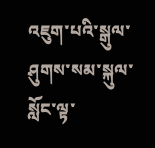འཇུག་པའི་སྒུལ་ཤུགས་སམ་སྐུལ་སློང་ལྟ་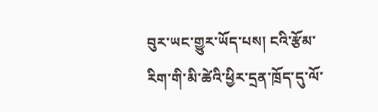བུར་ཡང་གྱུར་ཡོད་པས། ངའི་རྩོམ་རིག་གི་མི་ཚེའི་ཕྱིར་དྲན་ཁྲོད་དུ་ལོ་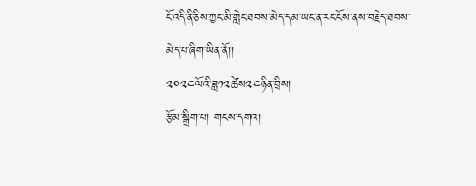ངོ་འདི་ནི་ཅིས་ཀྱང་མི་གླེང་ཐབས་མེད་དམ་ཡང་ན་རང་ངོས་ནས་བརྗེད་ཐབས་མེད་པ་ཞིག་ཡིན་ནོ།།
༢༠༢༤ལོའི་ཟླ༡༢ཚེས༢༤ཉིན་བྲིས།
རྩོམ་སྒྲིག་པ། གངས་དགའ།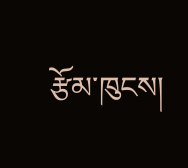རྩོམ་ཁུངས།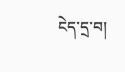ངེད་དྲ་བ།